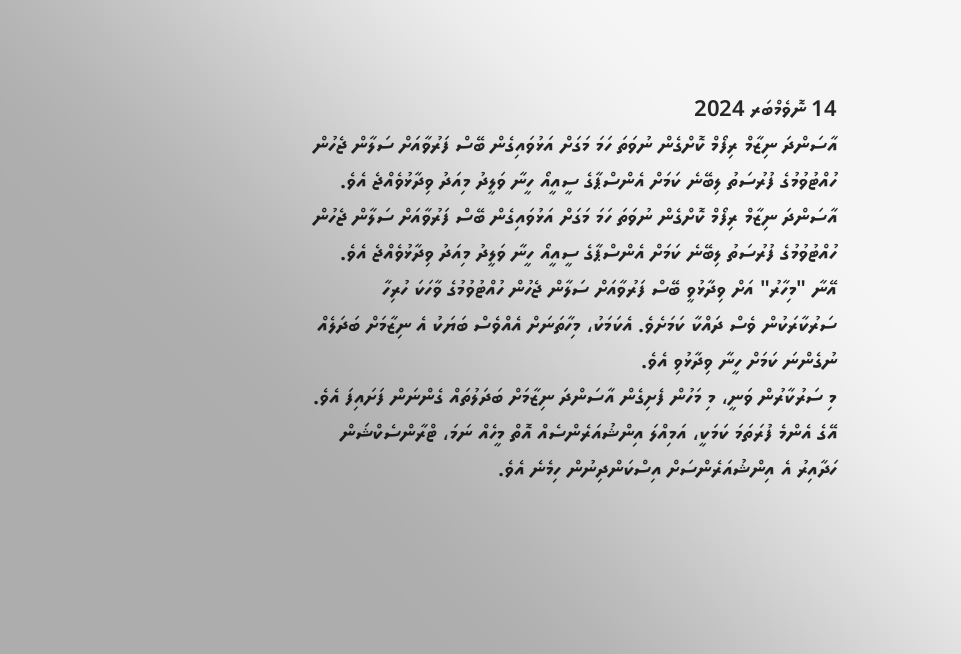14 ނޮވެމްބަރ 2024
އާސަންދަ ނިޒާމް ރިފޯމް ކޮށްގެން ނުވަތަ ހަމަ މަގަށް އަޅުވައިގެން ބޭސް ފަރުވާއަށް ސަލާން ޖެހުން ހުއްޓުވުމުގެ ފުރުސަތު ލިބޭނެ ކަމަށް އެންސްޕާގެ ސީއީއޯ ހީނާ ވަލީދު މިއަދު ވިދާޅުވެއްޖެ އެވެ.
އާސަންދަ ނިޒާމް ރިފޯމް ކޮށްގެން ނުވަތަ ހަމަ މަގަށް އަޅުވައިގެން ބޭސް ފަރުވާއަށް ސަލާން ޖެހުން ހުއްޓުވުމުގެ ފުރުސަތު ލިބޭނެ ކަމަށް އެންސްޕާގެ ސީއީއޯ ހީނާ ވަލީދު މިއަދު ވިދާޅުވެއްޖެ އެވެ.
އޭނާ "މިހާރު" އަށް ވިދާޅުވީ ބޭސް ފަރުވާއަށް ސަލާން ޖެހުން ހުއްޓުވުމުގެ ވާހަކަ ހުރިހާ ސަރުކާރަކުން ވެސް ދައްކާ ކަމަށެވެ. އެކަމަކު، މިހާތަނަށް އެއްވެސް ބަޔަކު އެ ނިޒާމަށް ބަދަލެއް ނުގެންނަ ކަމަށް ހީނާ ވިދާޅުވި އެވެ.
މި ސަރުކާރުން ވަނީ، މި މަހުން ފެށިގެން އާސަންދަ ނިޒާމަށް ބަދަލުތައް ގެންނަން ފަށައިފަ އެވެ. އޭގެ އެންމެ ފުރަތަމަ ކަމަކީ، އަމިއްލަ އިންޝުއަރެންސެއް އޮތް މީހެއް ނަމަ، ޓްރާންސެކްޝަން ހަދާއިރު އެ އިންޝުއަރެންސަށް އިސްކަންދިނުން ހިމެނެ އެވެ.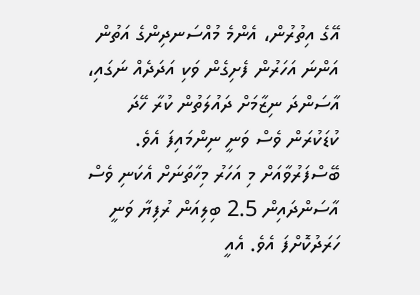އޭގެ އިތުރުން، އެންމެ މުއްސަނދިންގެ އަތުން އަންނަ އަހަރުން ފެށިގެން ވަކި އަދަދެއް ނަގައި، އާސަންދަ ނިޒާމަށް ދައުލަތުން ކުރާ ހޭދަ ކުޑަކުރަން ވެސް ވަނީ ނިންމައިފަ އެވެ.
ބޭސްފަރުވާއަށް މި އަހަރު މިހާތަނަށް އެކަނި ވެސް އާސަންދައިން 2.5 ބިލިއަން ރުފިޔާ ވަނީ ހަރަދުކޮށްފަ އެވެ. އެއީ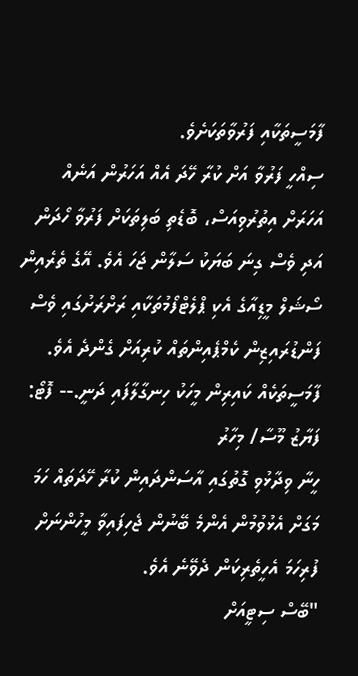ފާމަސީތަކާއި ފަރުވާތަކަށެވެ.
ސިއްހީ ފަރުވާ އަށް ކުރާ ހޭދަ އެއް އަހަރުން އަނެއް އަހަރަށް އިތުރުވިއަސް، ބޮޑެތި ބަލިތަކަށް ފަރުވާ ހޯދަން އަދި ވެސް ގިނަ ބަޔަކު ސަލާން ޖަހަ އެވެ. އޭގެ ތެރެއިން ސޯޝަލް މީޑިއާގެ އެކި ޕްލެޓްފޯމުތަކާއި ރަށްރަށުގައި ވެސް ފަންޑުރައިޒިން ކެމްޕެއިންތައް ކުރިއަށް ގެންދެ އެވެ.
ފާމަސީތަކެއް ކައިރިން މީހަކު ހިނގާލާފައި ދަނީ.-- ފޮޓޯ: ފަޔާޒު މޫސާ/ މިހާރު
ހީނާ ވިދާޅުވި ގޮތުގައި އާސަންދައިން ކުރާ ހޭދަތައް ހަމަ މަގަށް އެޅުވުމުން އެންމެ ބޭނުން ޖެހިފައިވާ މީހުންނަށް ފުރިހަމަ އެހީތެރިކަން ދެވޭނެ އެވެ.
"ބޭސް ސިޓީއަށް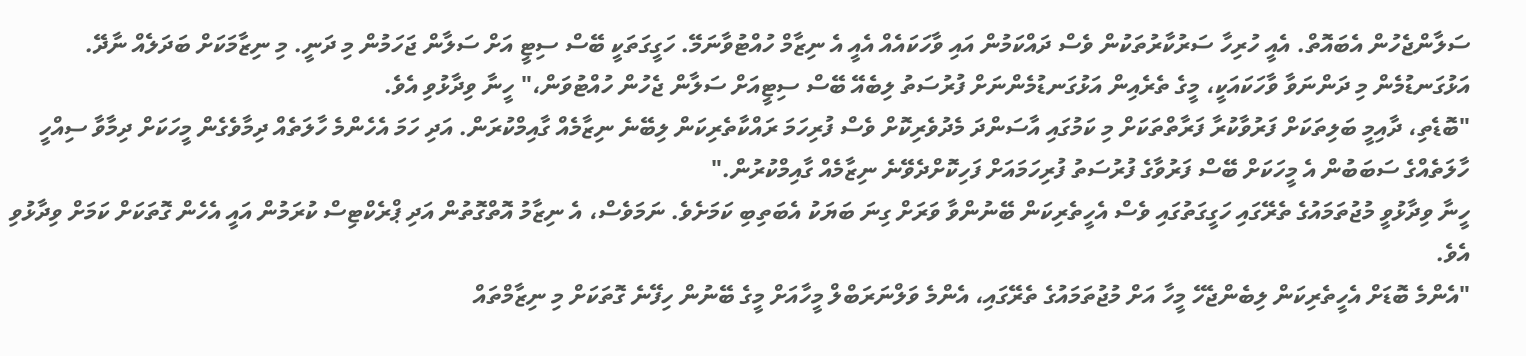ސަލާންޖެހުން އެބައޮތް. އެއީ ހުރިހާ ސަރުކާރުތަކުން ވެސް ދައްކަމުން އައި ވާހަކައެއް އެއީ އެ ނިޒާމް ހުއްޓުވާނަމޭ. ހަގީގަތަކީ ބޭސް ސިޓީ އަށް ސަލާން ޖަހަމުން މި ދަނީ. މި ނިޒާމަކަށް ބަދަލެއް ނާދޭ. އަޅުގަނޑުމެން މި ދަންނަވާ ވާހަކައަކީ، މީގެ ތެރެއިން އަޅުގަނޑުމެންނަށް ފުރުސަތު ލިބެއޭ ބޭސް ސިޓީއަށް ސަލާން ޖެހުން ހުއްޓުވަން،" ހީނާ ވިދާޅުވި އެވެ.
"ބޮޑެތި، ދާއިމީ ބަލިތަކަށް ފަރުވާކުރާ ފަރާތްތަކަށް މި ކަމުގައި އާސަންދަ މެދުވެރިކޮށް ވެސް ފުރިހަމަ ރައްކާތެރިކަން ލިބޭނެ ނިޒާމެއް ގާއިމްކުރަން. އަދި ހަމަ އެހެންމެ ހާލަތެއް ދިމާވެގެން މީހަކަށް ދިމާވާ ސިއްހީ ހާލަތެއްގެ ސަބަބުން އެ މީހަކަށް ބޭސް ފަރުވާގެ ފުރުސަތު ފުރިހަމައަށް ފަހިކޮށްދެވޭނެ ނިޒާމެއް ގާއިމްކުރުން."
ހީނާ ވިދާޅުވީ މުޖުތަމައުގެ ތެރޭގައި ހަގީގަތުގައި ވެސް އެހީތެރިކަން ބޭނުންވާ ވަރަށް ގިނަ ބަޔަކު އެބަތިބި ކަމަށެވެ. ނަމަވެސް، އެ ނިޒާމު އޮތްގޮތުން އަދި ޕްރެކްޓިސް ކުރަމުން އައީ އެހެން ގޮތަކަށް ކަމަށް ވިދާޅުވި އެވެ.
"އެންމެ ބޮޑަށް އެހީތެރިކަން ލިބެންޖެހޭ މީހާ އަށް މުޖުތަމައުގެ ތެރޭގައި، އެންމެ ވަލްނަރަބްލް މީހާއަށް މީގެ ބޭނުން ހިފޭނެ ގޮތަކަށް މި ނިޒާމްތައް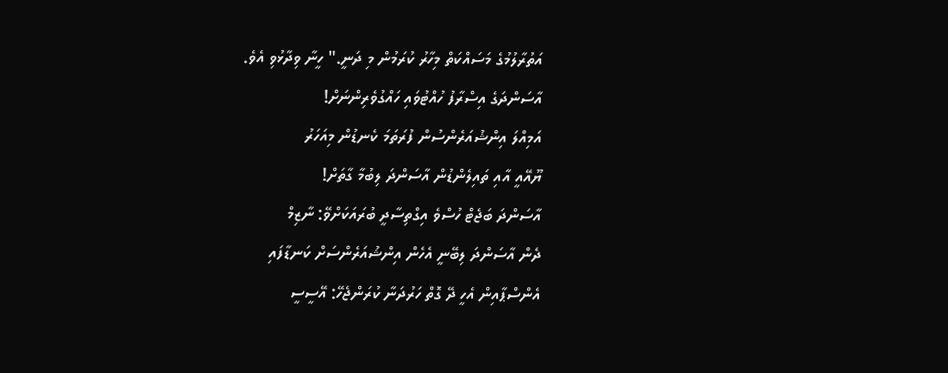އަތުރާލުމުގެ މަސައްކަތް މިހާރު ކުރަމުން މި ދަނީ." ހީނާ ވިދާޅުވި އެވެ.
އާސަންދަގެ އިސްރާފު ހުއްޓުވައި ހައްގުވެރިންނަށް!
އަމިއްލަ އިންޝުއަރެންސުން ފުރަތަމަ ކެނޑުން މިއަހަރު
ޔޫއޭއީ އާއި ތައިލެންޑުން އާސަންދަ ލިބުމާ ގާތަށް!
އާސަންދަ ބަޖެޓް ހުސްވެ އިގްތިސާދީ ބުރައަކަށްވޭ: ނާޒިމް
ދެން އާސަންދަ ލިބޭނީ އެހެން އިންޝުއަރެންސަށް ކަނޑާފައި
އެންސްޕާއިން އެހީ ދޭ ގޮތް ހަރުދަނާ ކުރަންޖެހޭ: އޭސީސީ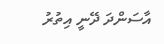އާސަންދަ ދޭނީ އިތުރު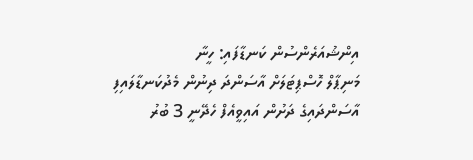އިންޝުއަރެންސުން ކަނޑާފައި: ހީނާ
މަނިޕާލް ހޮސްޕިޓަލަށް އާސަންދަ ދިނުން މެދުކަނޑާލައިފި
އާސަންދައިގެ ދަށުން އައިވީއެފް ހެދޭނީ 3 ބުރު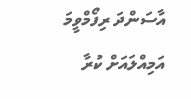އާސަންދަ ރިފޯމްވީމަ އަމިއްލައަށް ކުރާ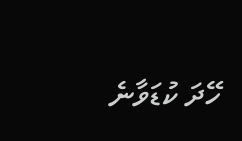ހޭދަ ކުޑަވާނެ